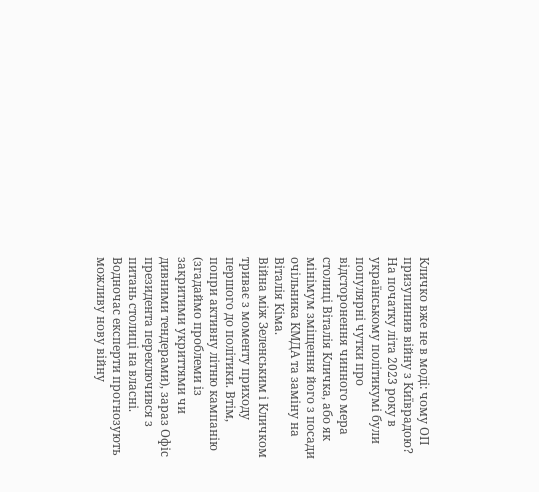Кличко вже не в моді: чому ОП призупинив війну з Київрадою?
На початку літа 2023 року в українському політикумі були популярні чутки про відсторонення чинного мера столиці Віталія Кличка, або як мінімум зміщення його з посади очільника КМДА та заміну на Віталія Кіма.
Війна між Зеленським і Кличком триває з моменту приходу першого до політики. Втім, попри активну літню кампанію (згадаймо проблеми із закритими укриттями чи дивними тендерами), зараз Офіс президента переключився з питань столиці на власні. Водночас експерти прогнозують можливу нову війну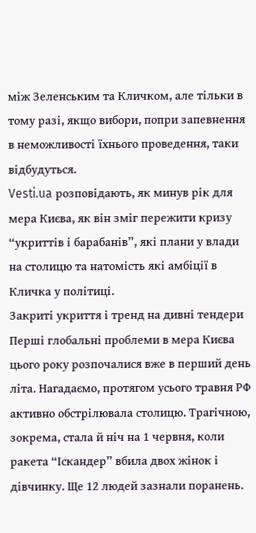між Зеленським та Кличком, але тільки в тому разі, якщо вибори, попри запевнення в неможливості їхнього проведення, таки відбудуться.
Vesti.ua розповідають, як минув рік для мера Києва, як він зміг пережити кризу “укриттів і барабанів”, які плани у влади на столицю та натомість які амбіції в Кличка у політиці.
Закриті укриття і тренд на дивні тендери
Перші глобальні проблеми в мера Києва цього року розпочалися вже в перший день літа. Нагадаємо, протягом усього травня РФ активно обстрілювала столицю. Трагічною, зокрема, стала й ніч на 1 червня, коли ракета “Іскандер” вбила двох жінок і дівчинку. Ще 12 людей зазнали поранень.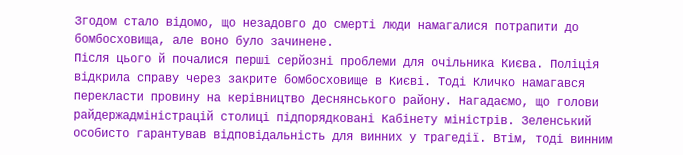Згодом стало відомо, що незадовго до смерті люди намагалися потрапити до бомбосховища, але воно було зачинене.
Після цього й почалися перші серйозні проблеми для очільника Києва. Поліція відкрила справу через закрите бомбосховище в Києві. Тоді Кличко намагався перекласти провину на керівництво Деснянського району. Нагадаємо, що голови райдержадміністрацій столиці підпорядковані Кабінету міністрів. Зеленський особисто гарантував відповідальність для винних у трагедії. Втім, тоді винним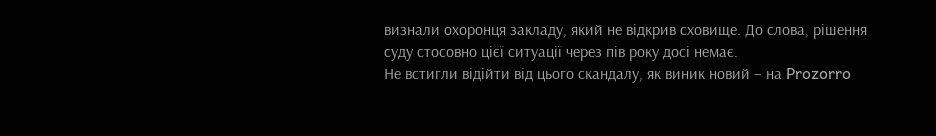визнали охоронця закладу, який не відкрив сховище. До слова, рішення суду стосовно цієї ситуації через пів року досі немає.
Не встигли відійти від цього скандалу, як виник новий – на Prozorro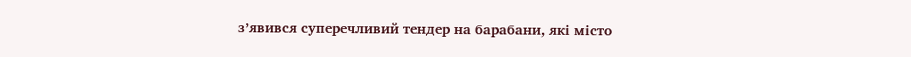з’явився суперечливий тендер на барабани, які місто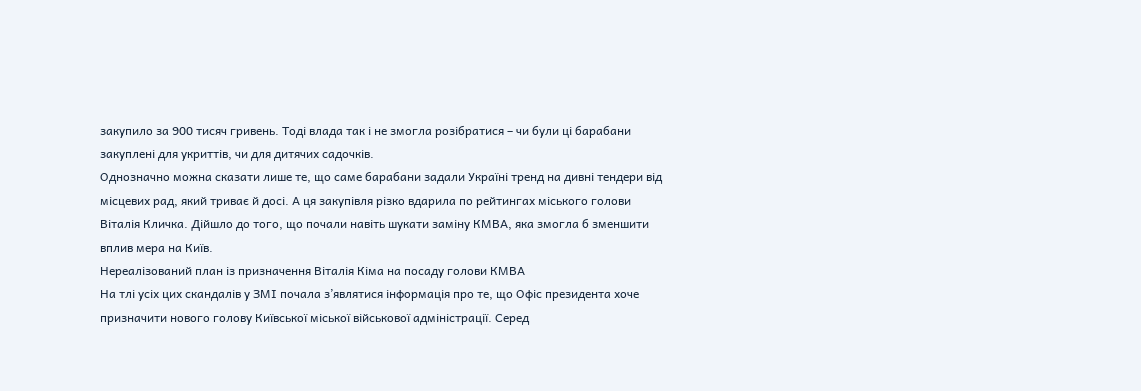закупило за 900 тисяч гривень. Тоді влада так і не змогла розібратися – чи були ці барабани закуплені для укриттів, чи для дитячих садочків.
Однозначно можна сказати лише те, що саме барабани задали Україні тренд на дивні тендери від місцевих рад, який триває й досі. А ця закупівля різко вдарила по рейтингах міського голови Віталія Кличка. Дійшло до того, що почали навіть шукати заміну КМВА, яка змогла б зменшити вплив мера на Київ.
Нереалізований план із призначення Віталія Кіма на посаду голови КМВА
На тлі усіх цих скандалів у ЗМІ почала з’являтися інформація про те, що Офіс президента хоче призначити нового голову Київської міської військової адміністрації. Серед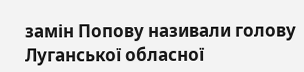замін Попову називали голову Луганської обласної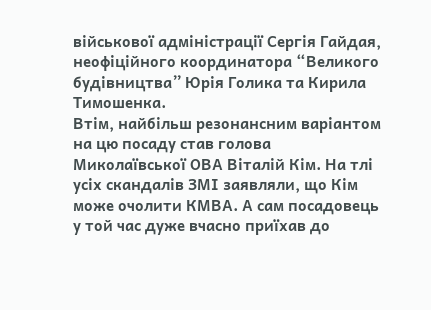військової адміністрації Сергія Гайдая, неофіційного координатора “Великого будівництва” Юрія Голика та Кирила Тимошенка.
Втім, найбільш резонансним варіантом на цю посаду став голова Миколаївської ОВА Віталій Кім. На тлі усіх скандалів ЗМІ заявляли, що Кім може очолити КМВА. А сам посадовець у той час дуже вчасно приїхав до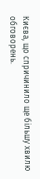Києва, що спричинило ще більшу хвилю обговорень.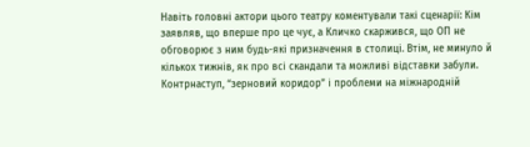Навіть головні актори цього театру коментували такі сценарії: Кім заявляв, що вперше про це чує, а Кличко скаржився, що ОП не обговорює з ним будь-які призначення в столиці. Втім, не минуло й кількох тижнів, як про всі скандали та можливі відставки забули.
Контрнаступ, “зерновий коридор” і проблеми на міжнародній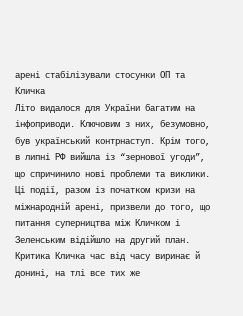арені стабілізували стосунки ОП та Кличка
Літо видалося для України багатим на інфоприводи. Ключовим з них, безумовно, був український контрнаступ. Крім того, в липні РФ вийшла із “зернової угоди”, що спричинило нові проблеми та виклики.
Ці події, разом із початком кризи на міжнародній арені, призвели до того, що питання суперництва між Кличком і Зеленським відійшло на другий план. Критика Кличка час від часу виринає й донині, на тлі все тих же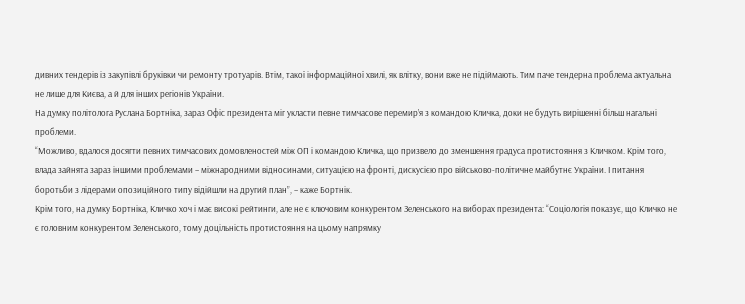дивних тендерів із закупівлі бруківки чи ремонту тротуарів. Втім, такої інформаційної хвилі, як влітку, вони вже не підіймають. Тим паче тендерна проблема актуальна не лише для Києва, а й для інших регіонів України.
На думку політолога Руслана Бортніка, зараз Офіс президента міг укласти певне тимчасове перемир’я з командою Кличка, доки не будуть вирішенні більш нагальні проблеми.
“Можливо, вдалося досягти певних тимчасових домовленостей між ОП і командою Кличка, що призвело до зменшення градуса протистояння з Кличком. Крім того, влада зайнята зараз іншими проблемами – міжнародними відносинами, ситуацією на фронті, дискусією про військово-політичне майбутнє України. І питання боротьби з лідерами опозиційного типу відійшли на другий план”, – каже Бортнік.
Крім того, на думку Бортніка, Кличко хоч і має високі рейтинги, але не є ключовим конкурентом Зеленського на виборах президента: “Соціологія показує, що Кличко не є головним конкурентом Зеленського, тому доцільність протистояння на цьому напрямку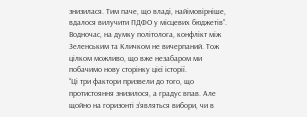знизилася. Тим паче, що владі, найімовірніше, вдалося вилучити ПДФО у місцевих бюджетів”.
Водночас, на думку політолога, конфлікт між Зеленським та Кличком не вичерпаний. Тож цілком можливо, що вже незабаром ми побачимо нову сторінку цієї історії.
“Ці три фактори призвели до того, що протистояння знизилося, а градус впав. Але щойно на горизонті з’являться вибори, чи в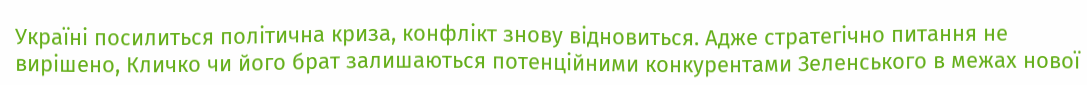Україні посилиться політична криза, конфлікт знову відновиться. Адже стратегічно питання не вирішено, Кличко чи його брат залишаються потенційними конкурентами Зеленського в межах нової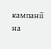кампанії на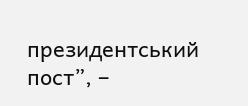президентський пост”, –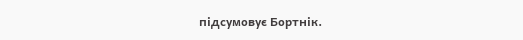підсумовує Бортнік.